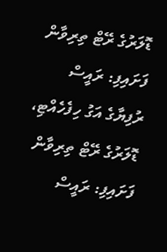ޑޮލަރުގެ ރޭޓް ތިރިވާން ފަށައިފި: ރައީސް
ރުފިޔާގެ އަގު ހިފެހެއްޓި، ޑޮލަރުގެ ރޭޓް ތިރިވާން ފަށައިފި: ރައީސް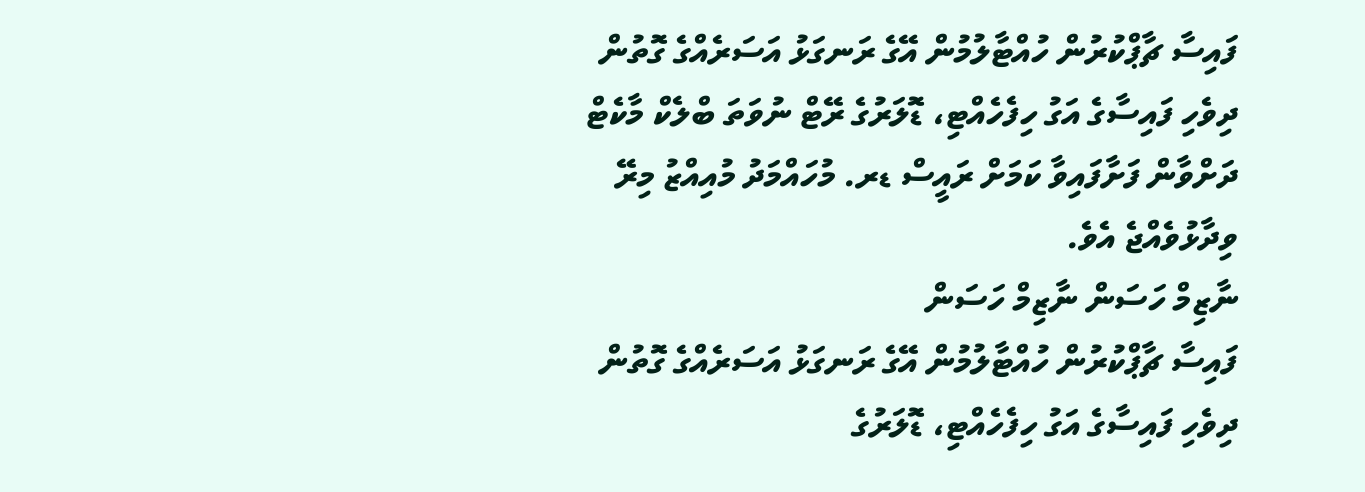ފައިސާ ޗާޕްކުރުން ހުއްޓާލުމުން އޭގެ ރަނގަޅު އަސަރެއްގެ ގޮތުން ދިވެހި ފައިސާގެ އަގު ހިފެހެއްޓި، ޑޮލަރުގެ ރޭޓް ނުވަތަ ބްލެކް މާކެޓް ދަށްވާން ފަށާފައިވާ ކަމަށް ރައީސް ޑރ. މުހައްމަދު މުއިއްޒު މިރޭ ވިދާޅުވެއްޖެ އެވެ.
ނާޒިމް ހަސަން ނާޒިމް ހަސަން
ފައިސާ ޗާޕްކުރުން ހުއްޓާލުމުން އޭގެ ރަނގަޅު އަސަރެއްގެ ގޮތުން ދިވެހި ފައިސާގެ އަގު ހިފެހެއްޓި، ޑޮލަރުގެ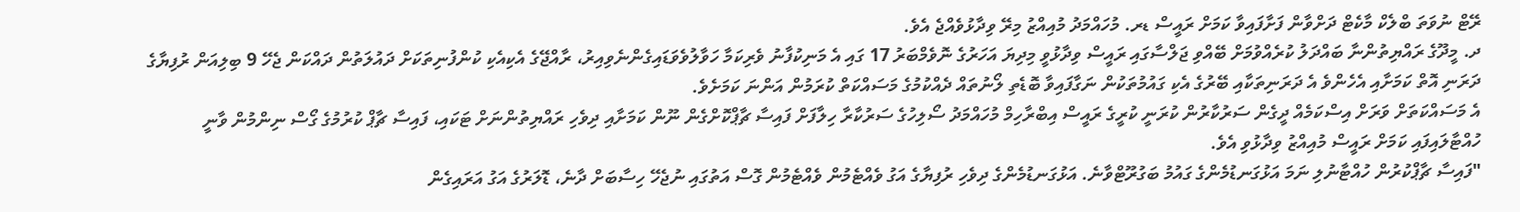ރޭޓް ނުވަތަ ބްލެކް މާކެޓް ދަށްވާން ފަށާފައިވާ ކަމަށް ރައީސް ޑރ. މުހައްމަދު މުއިއްޒު މިރޭ ވިދާޅުވެއްޖެ އެވެ.
ދ. މީދޫގެ ރައްޔިތުންނާ ބައްދަލު ކުރެއްވުމަށް ބޭއްވި ޖަލްސާގައި ރައީސް ވިދާޅުވީ މިދިޔަ އަހަރުގެ ނޮވެމްބަރު 17 ގައި އެ މަނިކުފާނު ވެރިކަމާ ހަވާލުވެވަޑައިގެންނެވިއިރު، ރާއްޖޭގެ އެކިއެކި ކުންފުނިތަކަށް ދައުލަތުން ދައްކަން ޖެހޭ 9 ބިލިއަން ރުފިޔާގެ ދަރަނި އޮތް ކަމަށާއި އެހެންވެ އެ ދަރަނިތަކާއި ބޭރުގެ އެކި ގައުމުތަކުން ނަގާފައިވާ ބޮޑެތި ލޯނުތައް ދެއްކުމުގެ މަސައްކަތް ކުރަމުން އަންނަ ކަމަށެވެ.
އެ މަސައްކަތަށް ވަރަށް އިސްކަމެއް ދީގެން ސަރުކާރުން ކުރަނީ ކުރީގެ ރައީސް އިބްރާހިމް މުހައްމަދު ސޯލިހުގެ ސަރުކާރާ ހިލާފަށް ފައިސާ ޗާޕްކޮށްގެން ނޫން ކަމަށާއި ދިވެހި ރައްޔިތުންނަށް ޓަކައި، ފައިސާ ޗާޕް ކުރުމުގެ ގޯސް ނިންމުން ވާނީ ހުއްޓާލައިފައި ކަމަށް ރައީސް މުއިއްޒު ވިދާޅުވި އެވެ.
"ފައިސާ ޗާޕްކުރުން ހުއްޓާނުލި ނަމަ އަޅުގަނޑުމެންގެ ގައުމު ބަގުރޫޓްވާނެ. އަޅުގަނޑުމެންގެ ދިވެހި ރުފިޔާގެ އަގު ވެއްޓެމުން ވެއްޓެމުން ގޮސް އަތުގައި ނުޖެހޭ ހިސާބަށް ދާނެ، ޑޮލަރުގެ އަގު އަރައިގެން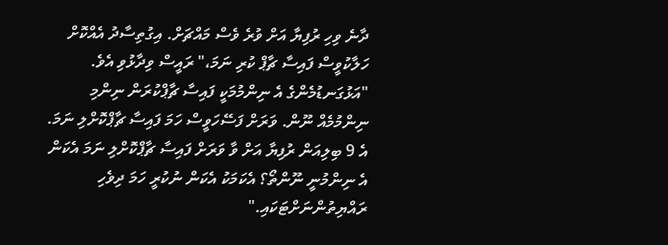ދާނެ ވިހި ރުފިޔާ އަށް ވުރެ ވެސް މައްޗަށް. އިގުތިސާދު އެއްކޮށް ހަލާކުވީސް ފައިސާ ޗާޕް ކުރި ނަމަ،" ރައީސް ވިދާޅުވި އެވެ.
"އަޅުގަނޑުމެންގެ އެ ނިންމުމަކީ ފައިސާ ޗާޕްކުރަން ނިންމި ނިންމުމެއް ނޫން. ވަރަށް ފަސޭހަވީސް ހަމަ ފައިސާ ޗާޕްކޮށްލި ނަމަ. އެ 9 ބިލިއަން ރުފިޔާ އަށް ވާ ވަރަށް ފައިސާ ޗާޕްކޮށްލި ނަމަ އެކަން އެ ނިންމުނީ ނޫންތޯ؟ އެކަމަކު އެކަން ނުކުރީ ހަމަ ދިވެހި ރައްޔިތުންނަށްޓަކައި."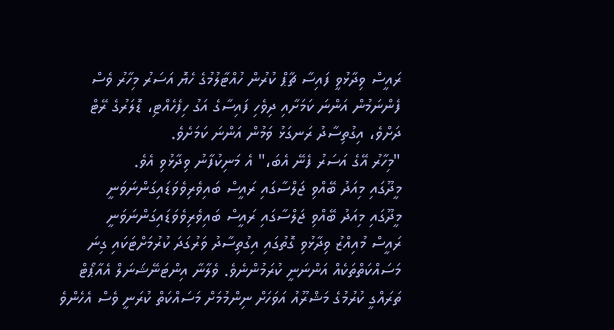ރައީސް ވިދާޅުވީ ފައިސާ ޗާޕް ކުރުން ހުއްޓާލުމުގެ ހެޔޮ އަސަރު މިހާރު ވެސް ފެންނަމުން އަންނަ ކަމަށާއި ދިވެހި ފައިސާގެ އަގު ހިފެހެއްޓި، ޑޮލަރުގެ ރޭޓް ދަށްވެ، އިގުތިސާދު ރަނގަޅު ވަމުން އަންނަ ކަމަށެވެ.
"މިހާރު އޭގެ އަސަރު ފެނޭ އެބަ،" އެ މަނިކުފާނު ވިދާޅުވި އެވެ.
މީދޫގައި މިއަދު ބޭއްވި ޖަލްސާގައި ރައީސް ބައިވެރިވެވަޑައިގަންނަވަނީ
މީދޫގައި މިއަދު ބޭއްވި ޖަލްސާގައި ރައީސް ބައިވެރިވެވަޑައިގަންނަވަނީ
ރައީސް މުއިއްޒު ވިދާޅުވި ގޮތުގައި އިގުތިސާދު ވަރުގަދަ ކުރުމަށްޓަކައި ގިނަ މަސައްކަތްތަކެއް އަންނަނީ ކުރަމުންނެވެ. ވެލާނާ އިންޓަނޭޝަނަލް އެއާޕޯޓް ތަރައްގީ ކުރުމުގެ މަޝްރޫއު އަވަހަށް ނިންމުމަށް މަސައްކަތް ކުރަނީ ވެސް އެހެންވެ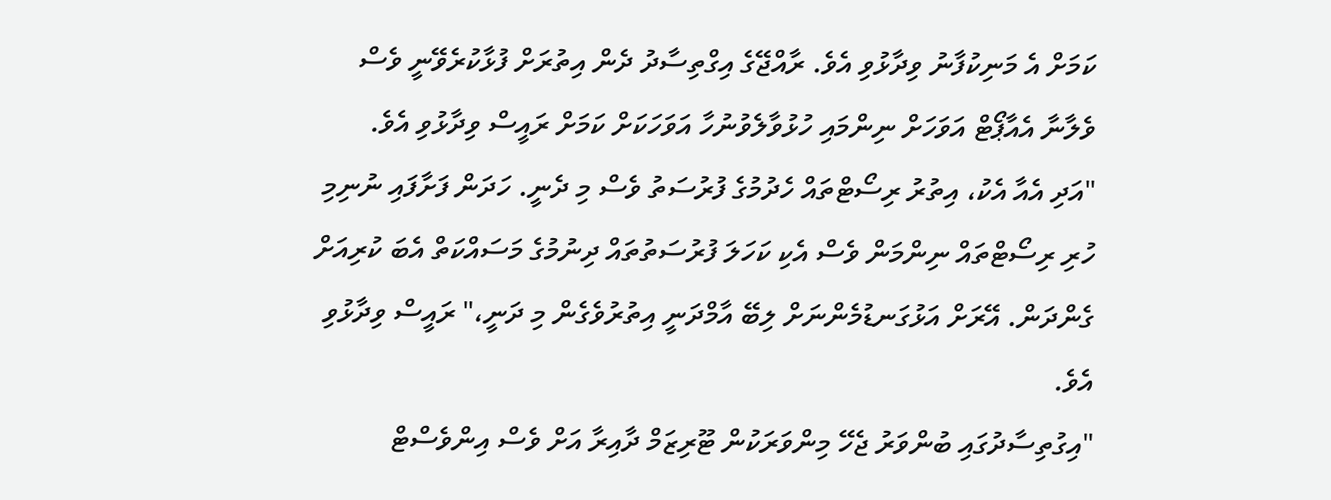ކަމަށް އެ މަނިކުފާނު ވިދާޅުވި އެވެ. ރާއްޖޭގެ އިގްތިސާދު ދެން އިތުރަށް ފުޅާކުރެވޭނީ ވެސް ވެލާނާ އެއާޕޯޓް އަވަހަށް ނިންމައި ހުޅުވާލެވުނުހާ އަވަހަކަށް ކަމަށް ރައީސް ވިދާޅުވި އެވެ.
"އަދި އެއާ އެކު، އިތުރު ރިސޯޓްތައް ހެދުމުގެ ފުރުސަތު ވެސް މި ދެނީ. ހަދަން ފަށާފައި ނުނިމި ހުރި ރިސޯޓްތައް ނިންމަން ވެސް އެކި ކަހަލަ ފުރުސަތުތައް ދިނުމުގެ މަސައްކަތް އެބަ ކުރިއަށް ގެންދަން. އޭރަށް އަޅުގަނޑުމެންނަށް ލިބޭ އާމްދަނީ އިތުރުވެގެން މި ދަނީ،" ރައީސް ވިދާޅުވި އެވެ.
"އިގުތިސާދުގައި ބުންވަރު ޖެހޭ މިންވަރަކުން ޓޫރިޒަމް ދާއިރާ އަށް ވެސް އިންވެސްޓް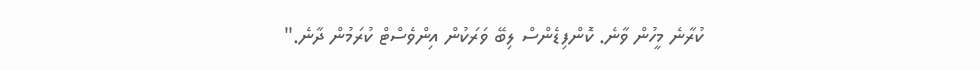ކުރާނެ މީހުން ވާނެ. ކޮންފިޑެންސް ލިބޭ ވަރަކުން އިންވެސްޓް ކުރަމުން ދާނެ."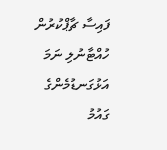ފައިސާ ޗާޕްކުރުން ހުއްޓާނުލި ނަމަ އަޅުގަނޑުމެންގެ ގައުމު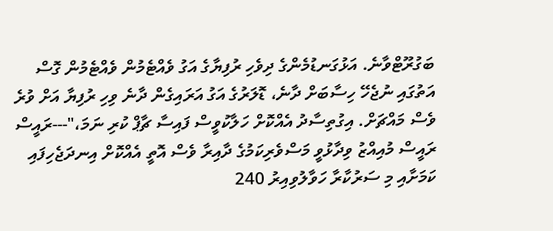ބަގުރޫޓްވާނެ. އަޅުގަނޑުމެންގެ ދިވެހި ރުފިޔާގެ އަގު ވެއްޓެމުން ވެއްޓެމުން ގޮސް އަތުގައި ނުޖެހޭ ހިސާބަށް ދާނެ، ޑޮލަރުގެ އަގު އަރައިގެން ދާނެ ވިހި ރުފިޔާ އަށް ވުރެ ވެސް މައްޗަށް. އިގުތިސާދު އެއްކޮށް ހަލާކުވީސް ފައިސާ ޗާޕް ކުރި ނަމަ،"---ރައީސް
ރައީސް މުއިއްޒު ވިދާޅުވީ މަސްވެރިކަމުގެ ދާއިރާ ވެސް އޮތީ އެއްކޮށް އިނދަޖެހިފައި ކަމަށާއި މި ސަރުކާރާ ހަވާލުވިއިރު 240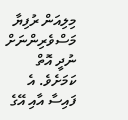މިލިއަން ރުފިޔާ މަސްވެރިންނަށް ނުދީ އޮތް ކަމަށެވެ. އެ ފައިސާ އާއި އޭގެ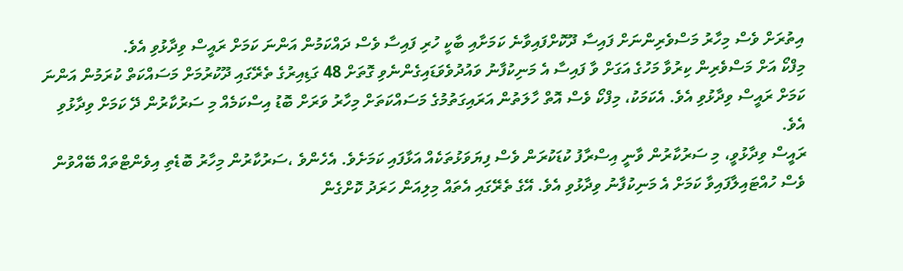އިތުރަށް ވެސް މިހާރު މަސްވެރިންނަށް ފައިސާ ދޫކޮށްފައިވާނެ ކަމަށާއި ބާކީ ހުރި ފައިސާ ވެސް ދައްކަމުން އަންނަ ކަމަށް ރައީސް ވިދާޅުވި އެވެ.
މިފްކޯ އަށް މަސްވެރިން ކިރުވާ މަހުގެ އަގަށް ވާ ފައިސާ އެ މަނިކުފާނު ވައުދުވެވަޑައިގެންނެވި ގޮތަށް 48 ގަޑިއިރުގެ ތެރޭގައި ދޫކުރުމަށް މަސައްކަތް ކުރަމުން އަންނަ ކަމަށް ރައީސް ވިދާޅުވި އެވެ. އެކަމަކު، މިފްކޯ ވެސް އޮތް ހާލަތުން އަރައިގަތުމުގެ މަސައްކަތަށް މިހާރު ވަރަށް ބޮޑު އިސްކަމެއް މި ސަރުކާރުން ދޭ ކަމަށް ވިދާޅުވި އެވެ.
ރައީސް ވިދާޅުވީ، މި ސަރުކާރުން ވާނީ އިސްރާފު ކުޑަކުރަން ވެސް ފިޔަވަޅުތަކެއް އަޅާފައި ކަމަށެވެ. އެހެންވެ ،ސަރުކާރުން މިހާރު ބޮޑެތި އިވެންޓްތައް ބޭއްވުން ވެސް ހުއްޓައިލާފައިވާ ކަމަށް އެ މަނިކުފާނު ވިދާޅުވި އެވެ. އޭގެ ތެރޭގައި އެތައް މިލިއަން ހަރަދު ކޮށްގެން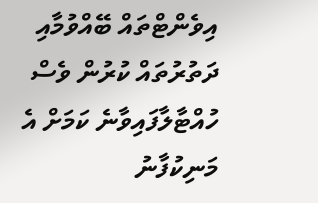އިވެންޓްތައް ބޭއްވުމާއި ދަތުރުތައް ކުރުން ވެސް ހުއްޓާލާފައިވާނެ ކަމަށް އެ މަނިކުފާނު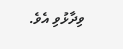ވިދާޅުވި އެވެ.